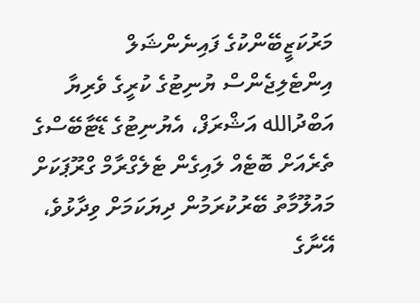މަރުކަޒީބޭންކުގެ ފައިނެންޝަލް އިންޓެލިޖެންސް ޔުނިޓުގެ ކުރީގެ ވެރިޔާ އަބްދުالله އަޝްރަފް، އެޔުނިޓުގެ ޑޭޓާބޭސްގެ ތެރެއަށް ބޮޓެއް ލައިގެން ޓެލެގްރާމް ގްރޫޕަކަށް މައުލޫމާތު ބޭރުކުރަމުން ދިޔަކަމަށް ވިދާޅުވެ، އޭނާގެ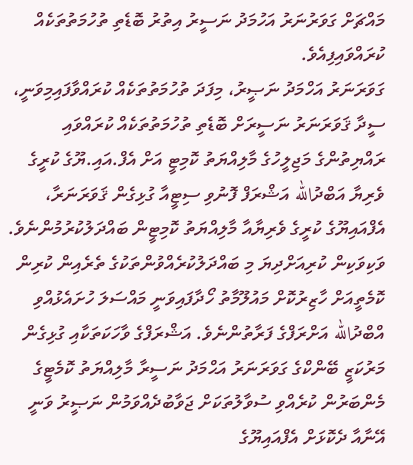މައްޗަށް ގަވަރުނަރު އަހުމަދު ނަސީރު އިތުރު ބޮޑެތި ތުހުމަތުތަކެއް ކުރައްވައިފިއެވެ.
ގަވަރަނަރު އަހްމަދު ނަޞީރު، މިފަދަ ތުހުމަތުތަކެއް ކުރައްވާފައިމިވަނީ، ސީދާ ޤަވަރަނަރު ނަސީރަށް ބޮޑެތި ތުހުމަތުތަކެއް ކުރައްވައި ރައްޔިތުންގެ މަޖިލީހުގެ މާލިއްޔަތު ކޮމިޓީ އަށް އެފް.އައި.ޔޫގެ ކުރީގެ ވެރިޔާ އަބްދުالله އަޝްރަފް ފޮނުވި ސިޓީއާ ގުޅިގެން ޤަވަރަނަރާ، އެފްއައިޔޫގެ ކުރީގެ ވެރިޔާއާ މާލިއްޔަތު ކޮމިޓީން ބައްދަލުކުރުމުންނެވެ.
ވަކިވަކިން ކުރިއަށްދިޔަ މި ބައްދަލުކުރެއްވުންތަކުގެ ތެރެއިން ކުރިން ކޮމެތީއަށް ހާޒިރުކޮށް މައުލޫމާތު ހޯދާފައިވަނީ މައްސަލަ ހުށައެޅުއްވި އްބްދުالله އަށްރަފްގެ ފަރާތުންނެވެ. އަޝްރަފްގެ ވާހަކަތަކާއި ގުޅިގެން މަރުކަޒީ ބޭންކްގެ ގަވަރަނަރު އަޙްމަދު ނަސީރާ މާލިއްޔަތު ކޮމެޓީގެ މެންބަރުން ކުރެއްވި ސުވާލުތަކަށް ޖަވާބުދެއްވަމުން ނަޞީރު ވަނީ އޭނާއާ ދެކޮޅަށް އެފްއައިޔޫގެ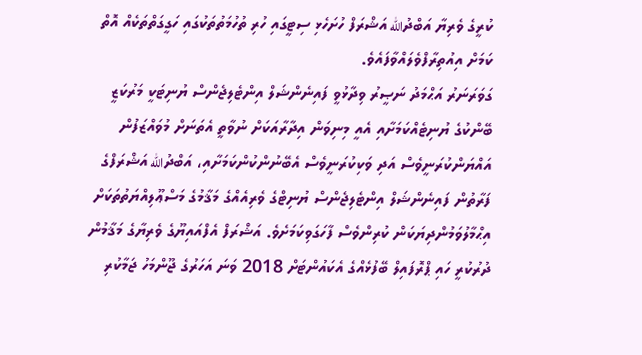ކުރީގެ ވެރިޔާ އަބްދުالله އަޝްރަފް ހުށަހެޅި ސިޓީގައި ހުރި ތުހުމަތުތަކުގައި ހަގީގަތްތަކެއް އޮތް ކަމަށް އިއުތިރާފްވެލައްވާފައެވެ.
ގަވަރަނަރު އަޙްމަދު ނަޞީރު ވިދާޅުވީ ފައިނެންޝަލް އިންޓެލިޖެންސް ޔުނިޓަކީ މަރުކަޒީ ބޭންކުގެ ޔުނިޓެއްކަމަށާއި އެއީ މިނިވަން އިދާރާއަކަށް ނުވާތީ އެތަނަށް މުވައްޒަފުން އައްޔަންކުރަނީވެސް އަދި ވަކިކުރަނީވެސް އެބޭނުންކުންކަމަށާއި، އަބްދުالله އަޝްރަފްގެ ފަރާތުން ފައިނެންޝަލް އިންޓެލިޖެންސް ޔުނިޓްގެ ވެރިއެއްގެ މަޤާމުގެ މަސްޢޫލިއްޔަތުތަކަށް އިޙްމާލުވަމުންދިޔަކަން ކުރިންވެސް ފާހަގަވިކަމަށެވެ. އަޝްރަފް އެފްއައިޔޫގެ ވެރިޔާގެ މަޤާމުން ދުރުކުރީ ހައި ޕްރޮފައިލް ބޭފުޅެއްގެ އެކައުންޓަށް 2018 ވަނަ އަހަރުގެ ޖޫންމަހު ޖަމާކުރި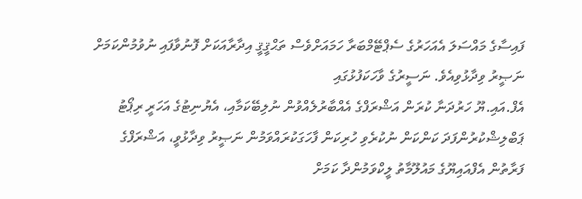ފައިސާގެ މައްސަލަ އެއަހަރުގެ ސެޕްޓޭމްބަރާ ހަމައަށްވެސް ތަޙްޤީޤީ އިދާރާއަކަށް ފޮނުވާފައި ނުވުމުންކަމަށް ނަޞީރު ވިދާޅުވިއެވެ. ނަސީރުގެ ވާހަކަފުޅުގައި
އެފް.އައި.ޔޫ ހަރުދަނާ ކުރަން އަޝްރަފްގެ އެއްބާރުލެއްވުން ނުލިބޭކަމާއި، އެޔުނިޓުގެ އަހަރީ ރިޕޯޓު ޕަބްލިޝްކުރުންފަދަ ކަންކަން ނުކުރެވި ހުރިކަން ފާހަގަކުރައްވަމުން ނަޞީރު ވިދާޅުވީ، އަޝްރަފްގެ ފަރާތުން އެފްއައިޔޫގެ މައުލޫމާތު ލީކްވަމުންދާ ކަމަށް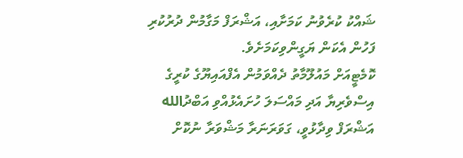ޝައްކު ކުރެވުނު ކަމަށާއި، އަޝްރަފް މަގާމުން ދުރުކުރި ފަހުން އެކަން ޔަގީންވިކަމަށެވެ.
ކޮމެޓީއަށް މައުލޫމާތު ދެއްވަމުން އެފްއައިޔޫގެ ކުރީގެ އިސްވެރިޔާ އަދި މައްސަލަ ހުށައެޅުއްވި އަބްދުالله އަޝްރަފް ވިދާޅުވީ، ގަވަރަނަރާ މަޝްވަރާ ނުކޮށް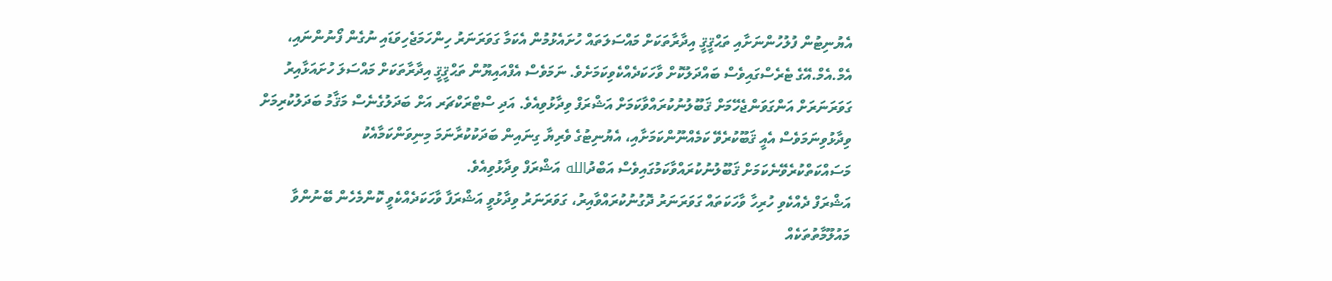އެޔުނިޓުން ފުލުހުންނަށާއި ތަޙްޤީޤީ އިދާރާތަކަށް މައްސަލަތައް ހުށައެޅުމުން އެކަމާ ގަވަރަނަރު ހިންހަމަޖެހިވަޑައި ނުގެން ފޯނުންނައި، އެމް.އެމް.އޭގެ ޓެރެސްގައިވެސް ބައްދަލުކޮށް ވާހަކަދެއްކެވިކަމަށެވެ. ނަމަވެސް އެފްއައިޔޫން ތަޙްޤީޤީ އިދާރާތަކަށް މައްސަލަ ހުށައަޅާއިރު ގަވަރަނަރަށް އަންގަވަންޖެހޭމަށް ޤަބޫލުނުކުރައްވާކަމަށް އަޝްރަފް ވިދާޅުވިއެވެ. އަދި ސްޓްރަކްޗަރ އަށް ބަދަލުގެނެސް މަޤާމު ބަދަލުކުރިމަށް ވިދާޅުވިނަމަވެސް އެއީ ޤަބޫކުރެވޭ ކަމެއްނޫންކަމަށާއި، އެޔުނިޓުގެ ވެރިޔާ ގިނައިން ބަދަކުކުރާނަމަ މިނިވަންކަމާއެކު މަސައްކަތްކުރެވޭނެކަމަށް ޤަބޫލުނުކުރައްވާކަމުގައިވެސް އަބްދުالله އަޝްރަފް ވިދާޅުވިއެވެ.
އަޝްރަފް ދެއްކެވި ހުރިހާ ވާހަކަތައް ގަވަރަނަރު ދޮގުނުކުރައްވާއިރު، ގަވަރަނަރު ވިދާޅުވީ އަޝްރަފާ ވާހަކަދެއްކެވީ ކޮންމެހެން ބޭނުންވާ މައުލޫމާތުތަކެއް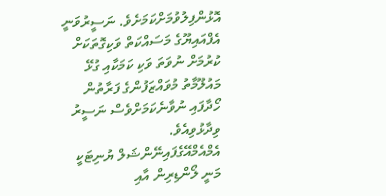އޮޅުންފިލުވުމަށްކަމަށެވެ. ނަސީރުވަނީ އެފްއައިޔޫގެ މަސައްކަތް ވަކިގޮތަކަށް ކުރުމަށް ނުވަތަ ވަކި ކަމަކާއި ގުޅޭ މައުލޫމާތު މުވައްޒަފުންގެ ފަރާތުން ހޯދާފައި ނުވާނެކަމަށްވެސް ނަސީރު ވިދާޅުވިއެވެ.
އެމްއެމްއޭގެފައިނޭންޝަލް ޔުނިޓަކީ މަނީ ލޯންޑިރިން އާއި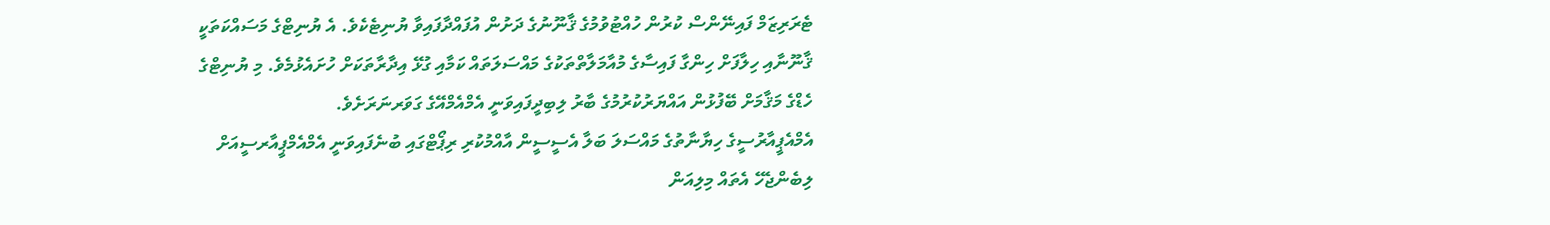ޓެރަރިޒަމް ފައިނޭންސް ކުރުން ހުއްޓުވުމުގެ ޤާނޫނުގެ ދަށުން އުފައްދާފައިވާ ޔުނިޓެކެވެ. އެ ޔުނިޓްގެ މަސައްކަތަކީ ޤާނޫނާއި ހިލާފަށް ހިންގާ ފައިސާގެ މުއާމަލާތްތަކުގެ މައްސަލަތައް ކަމާއި ގުޅޭ އިދާރާތަކަށް ހުށައެޅުމެވެ. މި ޔުނިޓްގެ ހެޑްގެ މަޤާމަށް ބޭފުޅުން އައްޔަރުކުރުމުގެ ބާރު ލިބިދީފައިވަނީ އެމްއެމްއޭގެ ގަވަރނަރަށެވެ.
އެމްއެޕީއާރުސީގެ ހިޔާނާތުގެ މައްސަލަ ބަލާ އެސީސީން އާއްމުކުރި ރިޕޯޓްގައި ބުނެފައިވަނީ އެމްއެމްޕީއާރސީއަށް ލިބެންޖެހޭ އެތައް މިލިއަން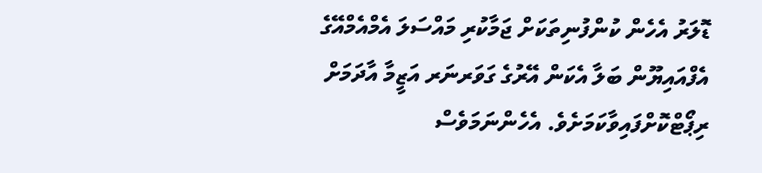ޑޮލަރު އެހެން ކުންފުނިތަކަށް ޖަމާކުރި މައްސަލަ އެމްއެމްއޭގެ އެފްއައިޔޫން ބަލާ އެކަން އޭރުގެ ގަވަރނަރ އަޒީމާ އާދަމަށް ރިޕޯޓްކޮށްފައިވާކަމަށެވެ. އެހެންނަމަވެސް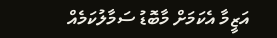އަޒީމާ އެކަމަށް މާބޮޑު ސަމާލުކަމެއް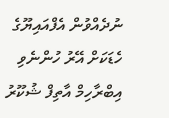ނުދެއްވުން އެފްއައިޔޫގެ ހެޑަކަށް އޭރު ހުންނެވި އިބްރާހިމް އާތިފް ޝުކޫރު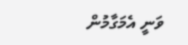ވަނީ އެމަގާމުން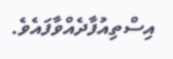އިސްތިއުފާދެއްވާފައެވެ.